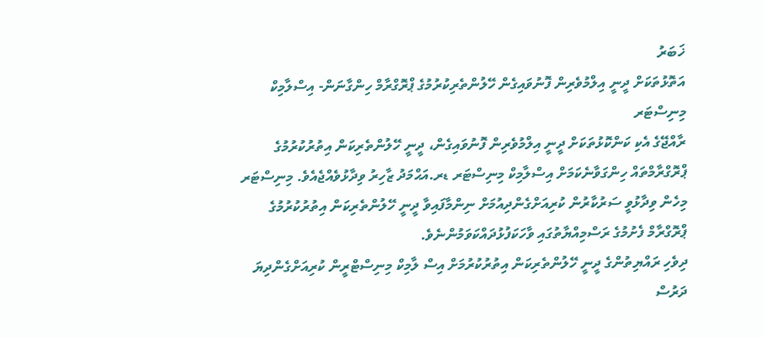ޚަބަރު
އަތޮޅުތަކަށް ދީނީ އިލްމުވެރިން ފޮނުވައިގެން ހޭލުންތެރިކުރުމުގެ ޕްރޮގްރާމް ހިންގާނަން- އިސްލާމިކް މިނިސްޓަރ
ރާއްޖޭގެ އެކި ކަންކޮޅުތަކަށް ދީނީ އިލްމުވެރިން ފޮނުވައިގެން، ދީނީ ހޭލުންތެރިކަން އިތުރުކުރުމުގެ ޕްރޮގްރާމްތައް ހިންގަވާނެކަމަށް އިސްލާމިކް މިނިސްޓަރ ޑރ.އަޙްމަދު ޒާހިރު ވިދާޅުވެއްޖެއެވެ. މިނިސްޓަރ މިހެން ވިދާޅުވީ ސަރުކާރުން ކުރިއަށްގެންދިއުމަށް ނިންމާފައިވާ ދީނީ ހޭލުންތެރިކަން އިތުރުކުރުމުގެ ޕްރޮގްރާމް ފެށުމުގެ ރަސްމިއްޔާތުގައި ވާހަކަފުޅުދައްކަވަމުންނެވެ.
ދިވެހި ރައްޔިތުންގެ ދީނީ ހޭލުންތެރިކަން އިތުރުކުރުމަށް އިސް ލާމިކް މިނިސްޓްރީން ކުރިއަށްގެންދިޔަ ދަރުސް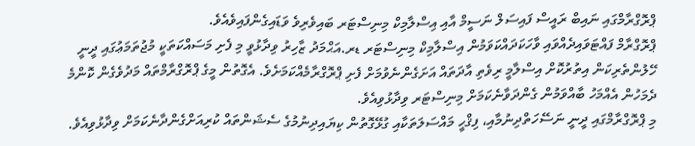ޕްރޮގްރާމްގައި ނައިބް ރައީސް ފައިސަލް ނަސީމް އާއި އިސްލާމިކް މިނިސްޓަރ ބައިވެރިވެ ވަޑައިގެންފައިވެއެވެ.
ޕްރޮގްރާމް ފައްޓަވައިދެއްވައި ވާހަކަދައްކަވަމުން އިސްލާމިކް މިނިސްޓަރ ޑރ.އަޙްމަދު ޒާހިރު ވިދާޅުވީ މި ފެށި މަސައްކަތަކީ މުޖުތަމަޢުގައި ދީނީ ހޭލުންތެރިކަން އިތުރުކޮށް އިސްލާމީ ރިވެތި އާދަތައް އަށަގެންނެވުމަށް ފެށި ޕްރޮގްރާމެއްކަމަށެވެ. އެގޮތުން މީގެ ޕްރޮގްރާމްތައް މަދުވެގެން ކޮންމެ ދެމަހުން އެއްމަހު ބާއްވަމުން ގެންދަވާނެކަމަށް މިނިސްޓަރ ވިދާޅުވިއެވެ.
މި ޕްރޮގްރާމްގައި ދީނީ ނަސޭހަތްދިނުމާއި، ފިޤްހީ މައްސަލަތަކާއި ގުޅޭގޮތުން ކިޔައިދިނުމުގެ ސެޝަންތައް ކުރިއަށްގެންދާނެކަމަށް ވިދާޅުވިއެވެ.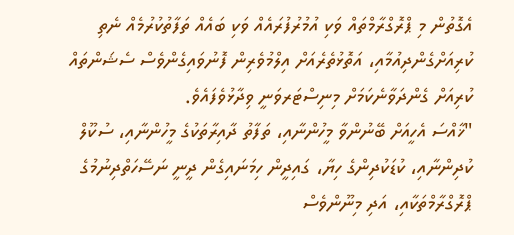އެގޮތުން މި ޕްރޮގްރާމްތައް ވަކި އުމުރުފުރައެއް ވަކި ބައެއް ތަފާތުކުރުމެއް ނެތި ކުރިއަށްގެންދިއުމާއި، އަތޮޅުތެރެއަށް އިލްމުވެރިން ފޮނުވައިގެންވެސް ސެޝަންތައް ކުރިއަށް ގެންދަވާނެކަމަށް މިނިސްޓަރވަނީ ވިދާޅުވެފައެވެ.
"ޚާއްސަ އެހީއަށް ބޭނުންވާ މީހުންނާއި، ތަފާތު ދާއިރާތަކުގެ މީހުންނާއި، ސުކޫލް ކުދިންނާއި، ކުޑަކުދިންގެ ހިޔާ، ގައިދީން ހިމަނައިގެން ދީނީ ނަސޭހަތްދިނުމުގެ ޕްރޮގްރާމްތަކާއި، އަދި މިނޫންވެސް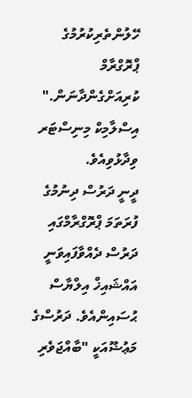ހޭލުންތެރިކުރުމުގެ ޕްރޮގްރާމް ކުރިއަށްގެންދާނަން." އިސްލާމިކް މިނިސްޓަރ ވިދާޅުވިއެވެ.
ދީނީ ދަރުސް ދިނުމުގެ ފުރަތަމަ ޕްރޮގްރާމްގައި ދަރުސް ދެއްވާފައިވަނީ އައްޝައިޚް އިލްޔާސް ޙުސައިންއެވެ. ދަރުސްގެ މަޢުޟޫއަކީ "ބާއްޖަވެރި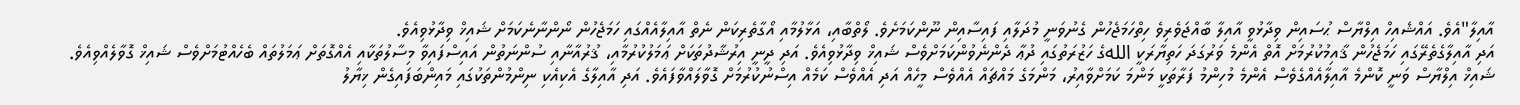އާއިލާ"އެވެ. އައްޝެއިހް އިލްޔާސް ޙުސައިން ވިދާޅުވީ އާއިލާ ބާއްޖަވެރިވެ ހިތްހަމަޖެހުން ގެނުވަނީ މުދަލާއި ފައިސާއިން ނޫންކަމަށެވެ. ލޯތްބާއި، އަޅާލުމާއި އޯގާތެރިކަން ނެތް އާއިލާއެއްގައި ހަމަޖެހުން ނޯންނާނެކަމަށް ޝައިޚް ވިދާޅުވިއެވެ.
އަދި އާއިލާގެތެރޭގައި ހަމަޖެހުން ޤާއިމުކުރުމަށް އޮތް އެންމެ ވަރުގަދަ ހަތިޔާރަކީ اللهގެ ހަޒުރަތުގައި ދުޢާ ދެންނެވުންކަމަށްވެސް ޝައިޚް ވިދާޅުވިއެވެ. އަދި ދީނީ އިރުޝާދުތަކަށް ޢަމަލުކުރުމާއި، ޤުރުއާނާއި ސުންނަތުން އައިސްފައިވާ މިސާލުތަކާއި އެއްގޮތަށް ޢަމަލުތައް ބެހެއްޓުމަށްވެސް ޝައިޚް ގޮވާލެއްވިއެވެ.
ޝައިޚް އިލްޔާސް ވަނީ ކޮންމެ އާއިލާއެއްގެވެސް އެންމެ މުހިންމު ފަރާތަކީ މަންމަ ކަމަށްވާއިރު، މަންމަގެ މައްޗައް އެއްވެސް މީހެއް އަދި އެއްވެސް ކަމެއް އިސްނުކުރުމަށް ގޮވާލައްވާފައެވެ. އަދި އާއިލާގެ އެކިއެކި ނިންމުންތަކުގައި މައިންބަފައިގެން ޚިޔާލު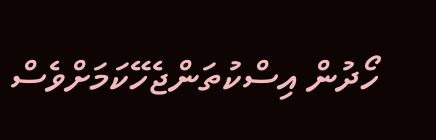ހޯދުން އިސްކުތަންޖެހޭކަމަށްވެސް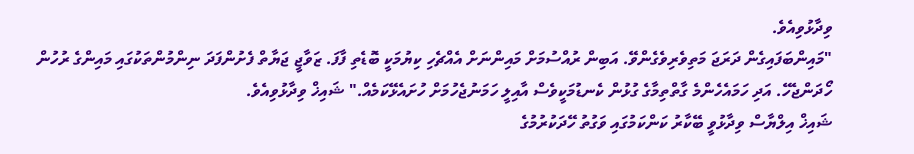ވިދާޅުވިއެވެ.
"މައިންބަފައިގެން ދަރަޖަ މަތިވެރިވެގެންވޭ. އަބިން ރުއްސުމަށް މައިންނަށް އެއްޗެހި ކިޔުމަކީ ބޮޑެތި ފާފަ. ޒަވާޖީ ޖަޔާތް ފެށުންފަދަ ނިންމުންތަކުގައި މައިންގެ ރުހުން ހޯދަންޖެހޭ. އަދި ހަމައެހެންމެ ގާތްތިމާގެ ގުޅުން ކެނޑުމަކީވެސް އާއިލީ ހަމަނުޖެހުމަށް ހުށައެޅޭކަމެއް." ޝައިޚް ވިދާޅުވިއެވެ.
ޝައިޚް އިލްޔާސް ވިދާޅުވީ ބޭކާރު ކަންކަމުގައި ވަގުތު ހޭދަކުރުމުގެ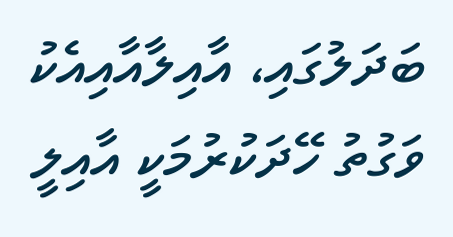ބަދަލުގައި، އާއިލާއާއިއެކު ވަގުތު ހޭދަކުރުމަކީ އާއިލީ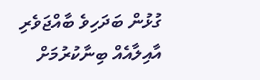ގުޅުން ބަދަހިވެ ބާއްޖަވެރި އާއިލާއެއް ބިނާކުރުމަށް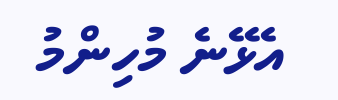އެޅޭނެ މުހިންމު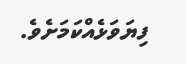ފިޔަވަޅެއްކަމަށެވެ.